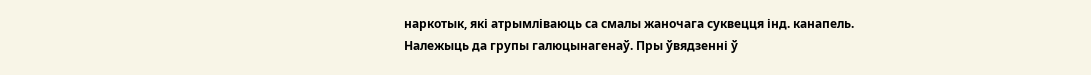наркотык, які атрымліваюць са смалы жаночага суквецця інд. канапель. Належыць да групы галюцынагенаў. Пры ўвядзенні ў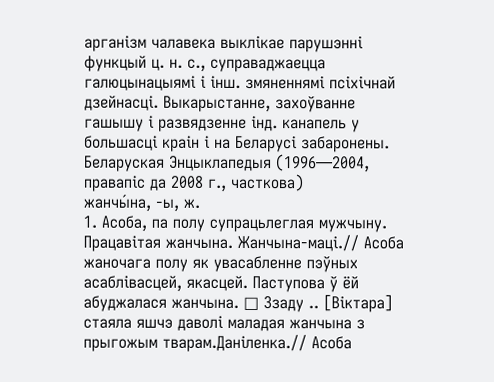арганізм чалавека выклікае парушэнні функцый ц. н. с., суправаджаецца галюцынацыямі і інш. змяненнямі псіхічнай дзейнасці. Выкарыстанне, захоўванне гашышу і развядзенне інд. канапель у большасці краін і на Беларусі забаронены.
Беларуская Энцыклапедыя (1996—2004, правапіс да 2008 г., часткова)
жанчы́на, ‑ы, ж.
1. Асоба, па полу супрацьлеглая мужчыну. Працавітая жанчына. Жанчына-маці.// Асоба жаночага полу як увасабленне пэўных асаблівасцей, якасцей. Паступова ў ёй абуджалася жанчына. □ Ззаду .. [Віктара] стаяла яшчэ даволі маладая жанчына з прыгожым тварам.Даніленка.// Асоба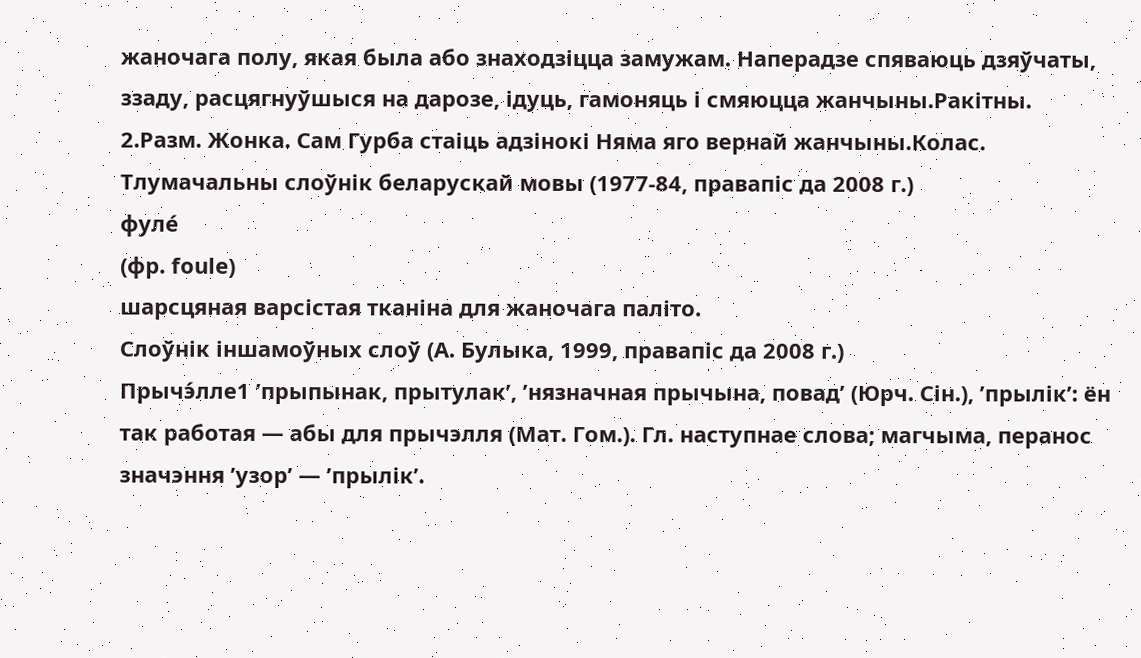жаночага полу, якая была або знаходзіцца замужам. Наперадзе спяваюць дзяўчаты, ззаду, расцягнуўшыся на дарозе, ідуць, гамоняць і смяюцца жанчыны.Ракітны.
2.Разм. Жонка. Сам Гурба стаіць адзінокі Няма яго вернай жанчыны.Колас.
Тлумачальны слоўнік беларускай мовы (1977-84, правапіс да 2008 г.)
фуле́
(фр. foule)
шарсцяная варсістая тканіна для жаночага паліто.
Слоўнік іншамоўных слоў (А. Булыка, 1999, правапіс да 2008 г.)
Прычэ́лле1 ’прыпынак, прытулак’, ’нязначная прычына, повад’ (Юрч. Сін.), ’прылік’: ён так работая — абы для прычэлля (Мат. Гом.). Гл. наступнае слова; магчыма, перанос значэння ’узор’ — ’прылік’.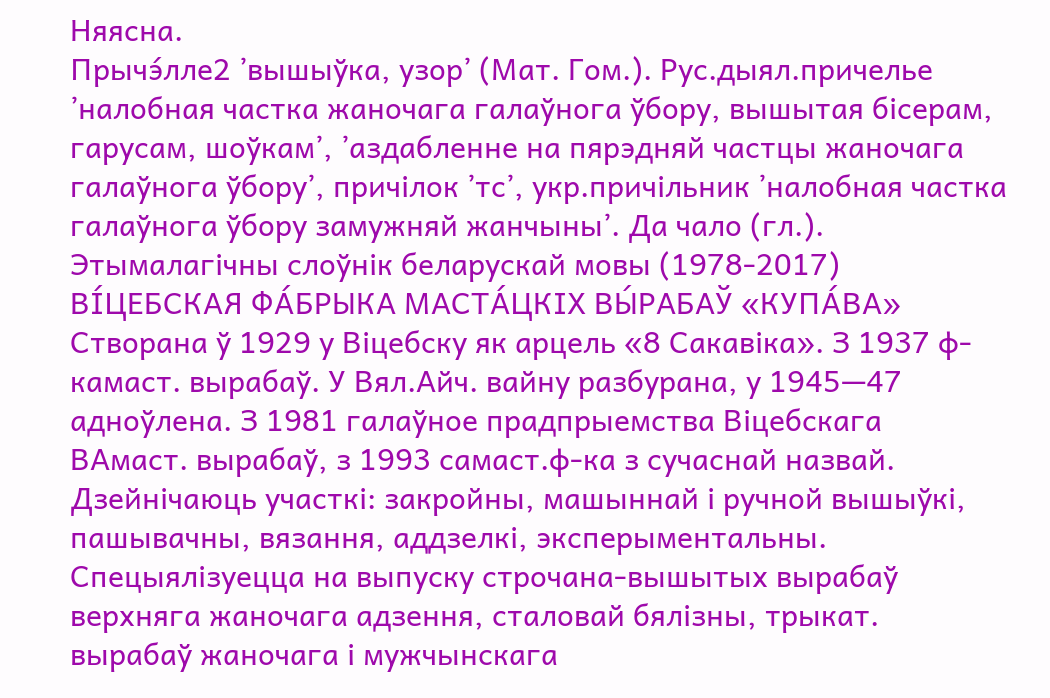Няясна.
Прычэ́лле2 ’вышыўка, узор’ (Мат. Гом.). Рус.дыял.причелье ’налобная частка жаночага галаўнога ўбору, вышытая бісерам, гарусам, шоўкам’, ’аздабленне на пярэдняй частцы жаночага галаўнога ўбору’, причілок ’тс’, укр.причільник ’налобная частка галаўнога ўбору замужняй жанчыны’. Да чало (гл.).
Этымалагічны слоўнік беларускай мовы (1978-2017)
ВІ́ЦЕБСКАЯ ФА́БРЫКА МАСТА́ЦКІХ ВЫ́РАБАЎ «КУПА́ВА» Створана ў 1929 у Віцебску як арцель «8 Сакавіка». З 1937 ф-камаст. вырабаў. У Вял.Айч. вайну разбурана, у 1945—47 адноўлена. З 1981 галаўное прадпрыемства Віцебскага ВАмаст. вырабаў, з 1993 самаст.ф-ка з сучаснай назвай. Дзейнічаюць участкі: закройны, машыннай і ручной вышыўкі, пашывачны, вязання, аддзелкі, эксперыментальны. Спецыялізуецца на выпуску строчана-вышытых вырабаў верхняга жаночага адзення, сталовай бялізны, трыкат. вырабаў жаночага і мужчынскага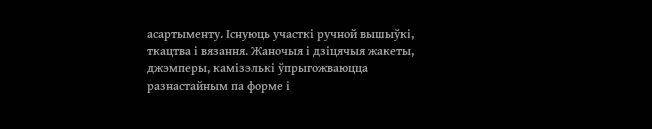асартыменту. Існуюць участкі ручной вышыўкі, ткацтва і вязання. Жаночыя і дзіцячыя жакеты, джэмперы, камізэлькі ўпрыгожваюцца разнастайным па форме і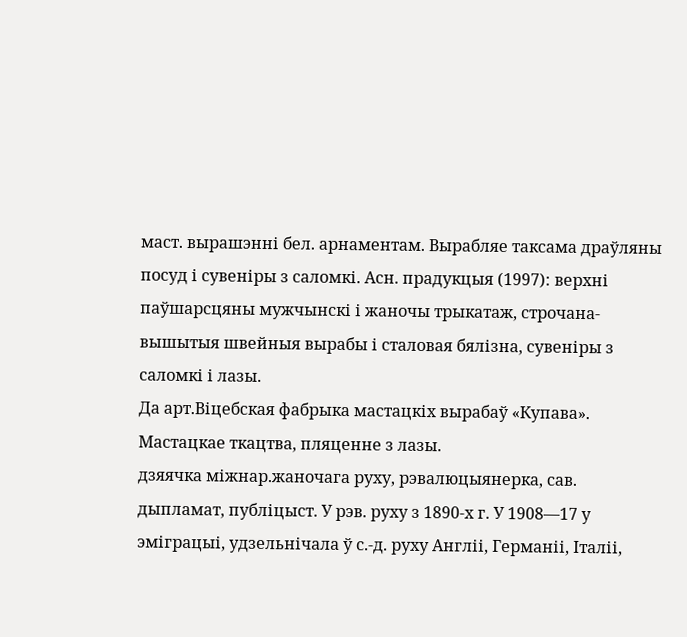маст. вырашэнні бел. арнаментам. Вырабляе таксама драўляны посуд і сувеніры з саломкі. Асн. прадукцыя (1997): верхні паўшарсцяны мужчынскі і жаночы трыкатаж, строчана-вышытыя швейныя вырабы і сталовая бялізна, сувеніры з саломкі і лазы.
Да арт.Віцебская фабрыка мастацкіх вырабаў «Купава». Мастацкае ткацтва, пляценне з лазы.
дзяячка міжнар.жаночага руху, рэвалюцыянерка, сав. дыпламат, публіцыст. У рэв. руху з 1890-х г. У 1908—17 у эміграцыі, удзельнічала ў с.-д. руху Англіі, Германіі, Італіі,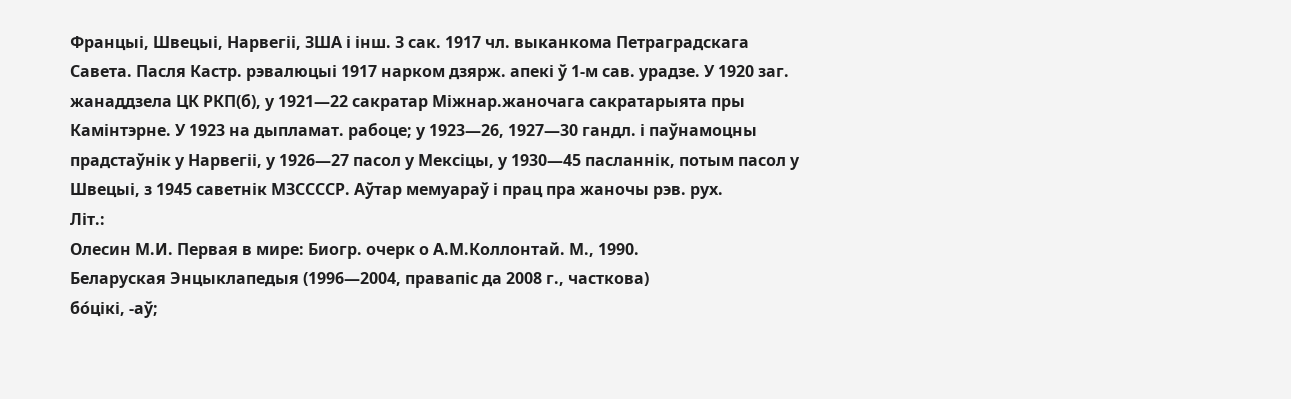Францыі, Швецыі, Нарвегіі, ЗША і інш. З сак. 1917 чл. выканкома Петраградскага Савета. Пасля Кастр. рэвалюцыі 1917 нарком дзярж. апекі ў 1-м сав. урадзе. У 1920 заг. жанаддзела ЦК РКП(б), у 1921—22 сакратар Міжнар.жаночага сакратарыята пры Камінтэрне. У 1923 на дыпламат. рабоце; у 1923—26, 1927—30 гандл. і паўнамоцны прадстаўнік у Нарвегіі, у 1926—27 пасол у Мексіцы, у 1930—45 пасланнік, потым пасол у Швецыі, з 1945 саветнік МЗССССР. Аўтар мемуараў і прац пра жаночы рэв. рух.
Літ.:
Олесин М.И. Первая в мире: Биогр. очерк о А.М.Коллонтай. М., 1990.
Беларуская Энцыклапедыя (1996—2004, правапіс да 2008 г., часткова)
бо́цікі, ‑аў;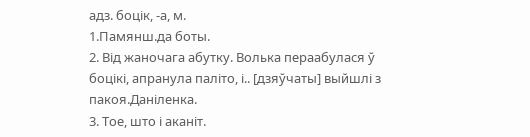адз. боцік, ‑а, м.
1.Памянш.да боты.
2. Від жаночага абутку. Волька пераабулася ў боцікі, апранула паліто, і.. [дзяўчаты] выйшлі з пакоя.Даніленка.
3. Тое, што і аканіт.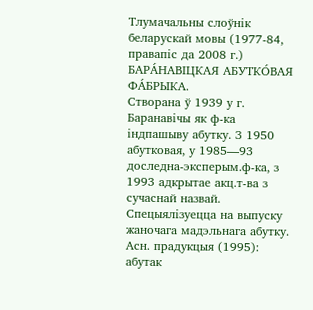Тлумачальны слоўнік беларускай мовы (1977-84, правапіс да 2008 г.)
БАРА́НАВІЦКАЯ АБУТКО́ВАЯ ФА́БРЫКА.
Створана ў 1939 у г. Баранавічы як ф-ка індпашыву абутку. З 1950 абутковая, у 1985—93 доследна-эксперым.ф-ка, з 1993 адкрытае акц.т-ва з сучаснай назвай. Спецыялізуецца на выпуску жаночага мадэльнага абутку. Асн. прадукцыя (1995): абутак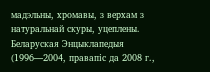мадэльны, хромавы, з верхам з натуральнай скуры, уцеплены.
Беларуская Энцыклапедыя (1996—2004, правапіс да 2008 г.,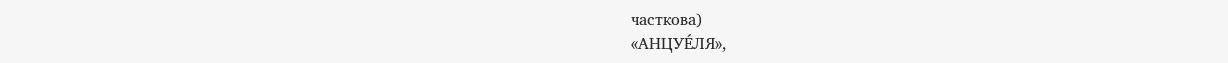часткова)
«АНЦУЕ́ЛЯ»,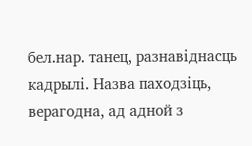бел.нар. танец, разнавіднасць кадрылі. Назва паходзіць, верагодна, ад адной з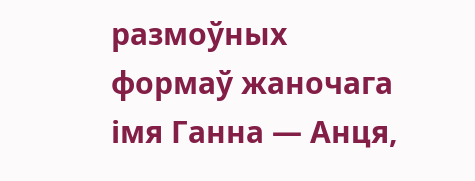размоўных формаў жаночага імя Ганна — Анця,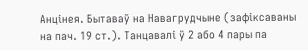Анцінея. Бытаваў на Навагрудчыне (зафіксаваны на пач. 19 ст.). Танцавалі ў 2 або 4 пары па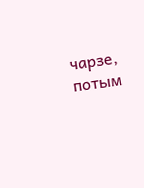чарзе, потым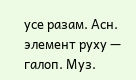усе разам. Асн. элемент руху — галоп. Муз.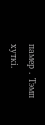памер . Тэмп хуткі.